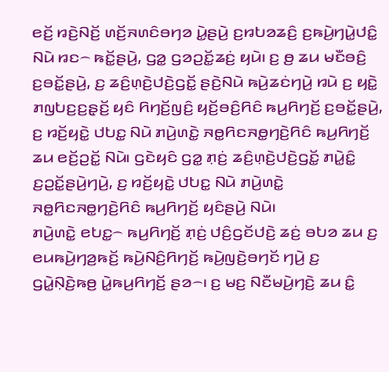ꤕꤢꤩ꤬ ꤙꤢꤧ꤬ꤡꤢꤩ꤬ ꤛꤢꤩ꤬ꤏꤛꤢꤨꤋꤚꤤ ꤣꤧ꤭ꤔꤣꤧ꤬ ꤢ꤬ꤙꤝꤤꤘꤢꤨ꤬ ꤢ꤬ꤒꤣꤧ꤬ꤚꤣꤧ꤭ꤓꤢꤨ꤭ ꤡꤣꤧ ꤙꤢ꤮ ꤒꤢꤩ꤭ꤔꤣꤧ꤬, ꤞꤤ꤭ ꤞꤤꤑꤢꤩ꤭ꤘꤢꤦ꤬ ꤟꤣꤧ꤯ ꤢ꤬ ꤥ꤬ ꤘꤣ ꤗꤢꤪꤋꤢꤨ꤬ ꤢ꤬ꤋꤢꤩ꤭ꤔꤣꤧ꤬, ꤢ꤬ ꤘꤢꤨ꤬ꤛ꤫ꤢꤧ꤬ꤓꤢꤧ꤬ꤞꤢꤩ꤭ ꤔꤢꤧ꤬ꤡꤣꤧ ꤒꤣꤧ꤬ꤘꤢꤦꤚꤣꤧ꤬ ꤙꤣꤧ ꤢ꤬ ꤟꤢꤧ꤭ ꤊꤜꤝꤢ꤬ꤢ꤬ꤔ꤫ꤢꤩ꤬ ꤟꤢꤨ ꤖꤚꤢꤩ꤬ꤜꤢꤨ꤬ ꤟꤢꤩ꤬ꤋꤢꤨ꤬ꤖꤢꤨ ꤒꤣ꤬ꤖꤚꤢꤩ꤬ ꤢ꤬ꤋꤢꤩ꤭ꤔꤣꤧ꤬, ꤢ꤬ ꤙꤢꤩ꤬ꤟꤢꤧ꤭ ꤓꤝꤢ꤭ ꤡꤣꤧ ꤊꤣꤧ꤬ꤛꤢꤧ꤭ ꤏꤥ꤭ꤖꤢꤏꤥ꤭ꤚꤢꤧ꤬ꤖꤢꤨ ꤒꤣ꤬ꤖꤚꤢꤩ꤬ ꤘꤣ ꤕꤢꤩ꤬ꤑꤢꤩ꤭ ꤡꤣꤧ꤯ ꤞꤢꤧꤟꤢꤨ ꤞꤤ꤭ ꤊ꤫ꤢꤦ꤬ ꤘꤢꤨ꤬ꤛ꤫ꤢꤧ꤬ꤓꤢꤧ꤬ꤞꤢꤩ꤭ ꤊꤣꤧ꤭ꤢꤨ꤭ ꤢ꤬ꤑꤢꤩ꤭ꤔꤣꤧ꤬ꤚꤣꤧ꤬, ꤢ꤬ ꤙꤢꤩ꤬ꤟꤢꤧ꤭ ꤓꤝꤢ꤭ ꤡꤣꤧ ꤊꤣꤧ꤬ꤛꤢꤧ꤭ ꤏꤥ꤭ꤖꤢꤏꤥ꤭ꤚꤢꤧ꤬ꤖꤢꤨ ꤒꤣ꤬ꤖꤚꤢꤩ꤬ ꤟꤢꤨꤔꤣꤧ꤬ ꤡꤣꤧ꤯
ꤊꤣꤧ꤬ꤛꤢꤧ꤭ ꤕꤝꤢ꤭꤮ ꤒꤣ꤬ꤖꤚꤢꤩ꤬ ꤊ꤫ꤢꤦ꤬ ꤓꤢꤨ꤬ꤞꤢꤩꤓꤢꤧ꤬ ꤘꤢꤦ꤬ ꤋꤝꤤ ꤘꤣ ꤢ꤬ ꤕꤣꤒꤣꤧ꤬ꤚꤤ꤬ꤒꤢꤩ꤬ ꤒꤣꤧ꤬ꤡꤢꤨ꤬ꤖꤚꤢꤩ꤬ ꤒꤣꤧ꤬ꤜꤢꤧ꤬ꤋꤚꤢꤩ ꤚꤣꤧ꤬ ꤢ꤬ ꤞꤣꤧ꤭ꤡ꤫ꤢꤧ꤬ꤒꤥ꤬ ꤣꤧ꤭ꤒꤣ꤬ꤖꤚꤢꤩ꤬ ꤔꤤ꤮꤯ ꤢ꤬ ꤗꤢ꤬ ꤡꤢꤪꤗꤣꤧ꤬ꤚꤢꤧ꤬ ꤘꤣ ꤢꤨ꤭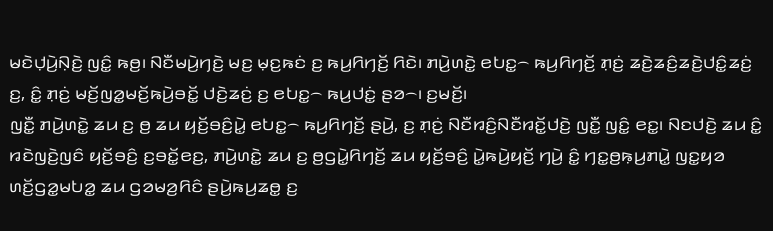ꤗꤢꤧꤓ꤫ꤣꤧ꤬ꤡ꤫ꤢꤧ꤬ ꤜꤢꤨ꤭ ꤒꤥ꤬꤯ ꤡꤢꤪꤗꤣꤧ꤬ꤚꤢꤧ꤬ ꤗꤢ꤬ ꤗ꤫ꤢ꤬ꤒꤢꤦ ꤢ꤬ ꤒꤣ꤬ꤖꤚꤢꤩ꤬ ꤖꤢꤧ꤯ ꤊꤣꤧ꤬ꤛꤢꤧ꤭ ꤕꤝꤢ꤭꤮ ꤒꤣ꤬ꤖꤚꤢꤩ꤬ ꤊ꤫ꤢꤦ꤬ ꤘꤢꤧ꤬ꤘꤢꤨ꤬ꤘꤢꤧ꤬ꤓꤢꤨ꤭ꤘꤢꤦ꤬ ꤢ꤬, ꤢꤨ꤭ ꤊ꤫ꤢꤦ꤬ ꤗꤢꤩ꤬ꤜꤤ꤭ꤗꤢꤩ꤬ꤒꤣꤧ꤬ꤋꤢꤩ꤭ ꤓꤢꤧ꤬ꤘꤢꤦ꤬ ꤢ꤬ ꤕꤝꤢ꤭꤮ ꤒꤣ꤬ꤓꤢꤦ꤭ ꤔꤤ꤮꤯ ꤢ꤬ꤗꤢꤩ꤬꤯
ꤜꤢꤪ꤭ ꤊꤣꤧ꤬ꤛꤢꤧ꤭ ꤘꤣ ꤢ꤬ ꤥ꤬ ꤘꤣ ꤟꤢꤩ꤬ꤋꤢꤨ꤬ꤣꤧ꤭ ꤕꤝꤢ꤭꤮ ꤒꤣ꤬ꤖꤚꤢꤩ꤬ ꤔꤣꤧ꤬, ꤢ꤬ ꤊ꤫ꤢꤦ꤬ ꤡꤢꤪꤙꤢꤨ꤬ꤡꤢꤪꤙꤢꤩ꤭ꤓꤢꤧ꤬ ꤜꤢꤪ꤭ ꤜꤢꤨ꤭ ꤕꤢ꤭꤯ ꤡꤢꤓꤢꤧ꤬ ꤘꤣ ꤢꤨ꤭ ꤙꤢꤧꤜꤢꤧ꤬ꤜꤢꤨ ꤟꤢꤩ꤬ꤋꤢꤨ꤬ ꤢ꤬ꤋꤢꤩ꤭ꤕꤢ꤬, ꤊꤣꤧ꤬ꤛꤢꤧ꤭ ꤘꤣ ꤢ꤬ ꤥ꤬ꤞꤣꤧ꤭ꤖꤚꤢꤩ꤬ ꤘꤣ ꤟꤢꤩ꤬ꤋꤢꤨ꤬ ꤣꤧ꤭ꤒꤣꤧ꤬ꤟꤢꤩ꤬ ꤚꤣꤧ꤬ ꤢꤨ꤭ ꤚꤢ꤭ꤥ꤬ꤒ꤫ꤣ꤬ꤊꤣꤧ꤭ ꤜꤢ꤭ꤟꤤ ꤛꤢꤩ꤬ꤞꤤ꤭ꤗꤝꤤ꤭ ꤘꤣ ꤞꤤꤗꤤ꤬ꤖꤢꤨ ꤔꤣꤧ꤬ꤒꤣ꤬ꤘꤥ꤭ ꤢ꤬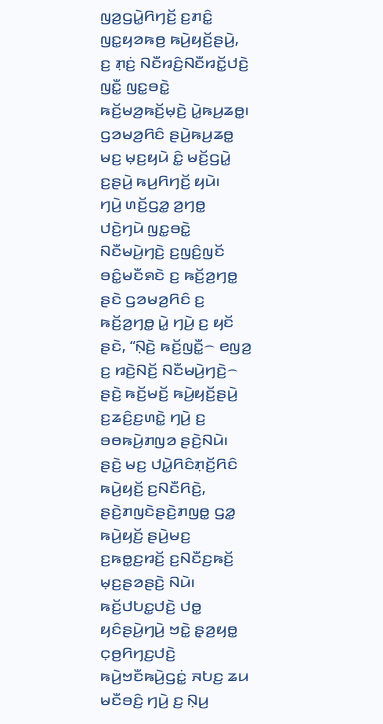ꤜꤤ꤬ꤞꤣꤧ꤭ꤖꤚꤢꤩ꤬ ꤢ꤬ꤊꤢꤨ꤭ ꤜꤢ꤭ꤟꤤꤒꤥ꤬ ꤒꤣꤧ꤬ꤟꤢꤩ꤬ꤔꤣꤧ꤬, ꤢ꤬ ꤊ꤫ꤢꤦ꤬ ꤡꤢꤪꤙꤢꤨ꤬ꤡꤢꤪꤙꤢꤩ꤭ꤓꤢꤧ꤬ ꤜꤢꤪ꤭ ꤜꤢ꤭ꤋꤢꤧ꤭ ꤒꤢꤩ꤬ꤗꤤ꤬ꤒꤢꤩ꤬ꤗ꤫ꤢꤧ꤬ ꤣꤧ꤭ꤒꤣ꤬ꤘꤥ꤭꤯ ꤞꤤꤗꤤ꤬ꤖꤢꤨ ꤔꤣꤧ꤬ꤒꤣ꤬ꤘꤥ꤭ ꤗꤢ꤬ ꤗ꤫ꤢ꤬ꤟꤣꤧ ꤢꤨ꤭ ꤗꤢꤩ꤬ꤞꤣꤧ꤭ ꤢ꤬ꤔꤣꤧ꤬ ꤒꤣ꤬ꤖꤚꤢꤩ꤬ ꤟꤣꤧ꤯
ꤚꤣꤧ꤬ ꤛꤢꤩ꤬ꤞꤤ꤭ ꤤ꤬ꤚꤥ꤭ ꤓꤢꤧ꤬ꤚꤣꤧ ꤜꤢ꤭ꤋꤢꤧ꤭ ꤡꤢꤪꤗꤣꤧ꤬ꤚꤢꤧ꤬ ꤢ꤬ꤜꤢꤨ꤬ꤜꤢꤩ ꤋꤢꤨ꤭ꤗꤢꤪꤎꤢꤧ ꤢ꤬ ꤒꤢꤩ꤬ꤤ꤬ꤚꤥ꤭ ꤔꤢꤧ ꤞꤤꤗꤤ꤬ꤖꤢꤨ ꤢ꤬ ꤒꤢꤩ꤬ꤤ꤬ꤚꤥ꤭ ꤣꤧ꤭ ꤚꤣꤧ꤬ ꤢ꤬ ꤟꤢꤩ ꤔꤢꤧ, “ꤡ꤫ꤢꤧ꤬ ꤒꤢꤩ꤬ꤜꤢꤪ꤭꤮ ꤕꤜꤤ꤬ ꤢ꤬ ꤙꤢꤧ꤬ꤡꤢꤩ꤬ ꤡꤢꤪꤗꤣꤧ꤬ꤚꤢꤧ꤬꤮ ꤔꤢꤧ꤬ ꤒꤢꤩ꤬ꤗꤢꤩ꤬ ꤒꤣꤧ꤬ꤟꤢꤩ꤬ꤔꤣꤧ꤬ ꤢ꤬ꤘꤢꤨ꤬ꤢ꤬ꤛꤢꤧ꤭ ꤚꤣꤧ꤬ ꤢ꤬ ꤋꤥꤒꤣꤧ꤬ꤊꤜꤤ ꤔꤢꤧ꤬ꤡꤣꤧ꤯ ꤔꤢꤧ꤬ ꤗꤢ꤬ ꤓꤣꤧ꤭ꤖꤢꤨꤊ꤫ꤢꤩ꤬ꤖꤢꤨ ꤒꤣꤧ꤬ꤟꤢꤩ꤬ ꤢ꤬ꤡꤢꤪꤖꤢꤧ꤬, ꤔꤢꤧ꤬ꤊꤜꤢꤧꤔꤢꤧ꤬ꤊꤜꤥ꤭ ꤞꤤ꤭ ꤒꤣꤧ꤬ꤟꤢꤩ꤬ ꤔꤣꤧ꤬ꤗꤢ꤬ ꤢ꤬ꤒꤥ꤭ꤢ꤬ꤙꤢꤩ꤬ ꤢ꤬ꤡꤢꤪꤢ꤬ꤒꤢꤩ꤬ ꤗ꤫ꤢ꤬ꤔꤤꤔꤢꤧ꤬ ꤡꤣꤧ꤯
ꤒꤢꤩ꤬ꤓꤝꤢ꤭ꤓꤢꤧ꤬ ꤓꤥ꤭ ꤟꤢꤨꤔꤣꤧ꤬ꤚꤣꤧ꤬ ꤠꤢꤧ꤭ ꤔ꤫ꤤ꤬ꤟꤥ꤭ ꤍ꤫ꤥ꤬ꤖꤚꤢ꤬ꤓꤢꤧ꤬ ꤒꤣꤧ꤬ꤠꤢꤪꤒꤣꤧ꤬ꤞꤢꤦ꤭ ꤏꤝꤢ꤬ ꤘꤣ ꤗꤢꤪꤋꤢꤨ꤬ ꤚꤣꤧ꤬ ꤢ꤬ ꤡ꤫ꤣ꤬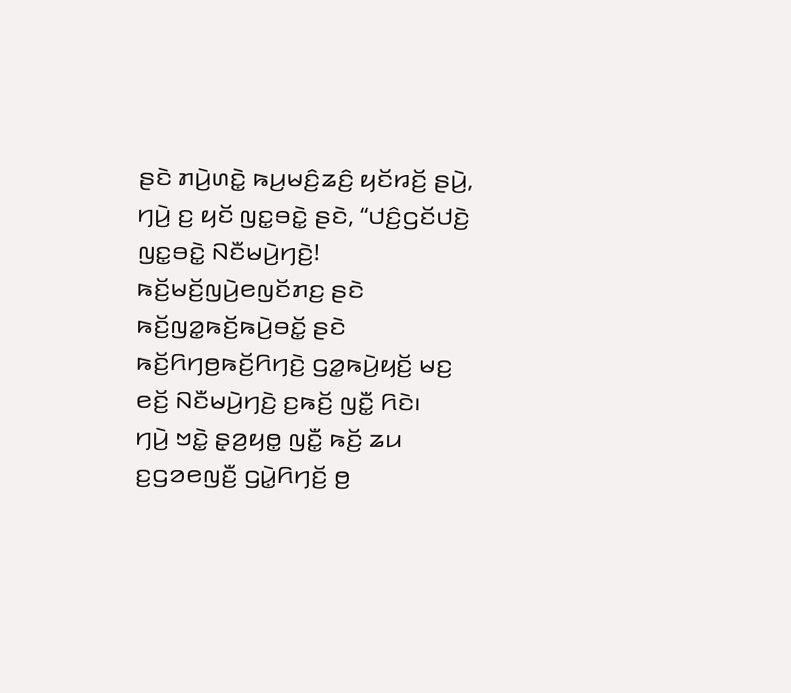ꤔꤢꤧ ꤊꤣꤧ꤬ꤛꤢꤧ꤭ ꤒꤣ꤬ꤗꤢꤨ꤬ꤘꤢꤨ꤬ ꤟꤢꤩꤙꤢꤩ꤬ ꤔꤣꤧ꤬, ꤚꤣꤧ꤬ ꤢ꤬ ꤟꤢꤩ ꤜꤢ꤭ꤋꤢꤧ꤭ ꤔꤢꤧ, “ꤓꤢꤨ꤬ꤞꤢꤩꤓꤢꤧ꤬ ꤜꤢ꤭ꤋꤢꤧ꤭ ꤡꤢꤪꤗꤣꤧ꤬ꤚꤢꤧ꤬! ꤒꤢꤩ꤬ꤗꤢꤩ꤬ꤜꤣꤧ꤬ꤕꤜꤢꤩꤊꤢ꤬ ꤔꤢꤧ ꤒꤢꤩ꤬ꤜꤤ꤭ꤒꤢꤩ꤬ꤒꤣꤧ꤬ꤋꤢꤩ꤭ ꤔꤢꤧ ꤒꤢꤩ꤬ꤖꤚꤥ꤬ꤒꤢꤩ꤬ꤖꤚꤢꤧ꤬ ꤞꤤ꤭ꤒꤣꤧ꤬ꤟꤢꤩ꤬ ꤗꤢ꤬ ꤕꤢꤩ꤬ ꤡꤢꤪꤗꤣꤧ꤬ꤚꤢꤧ꤬ ꤢ꤬ꤒꤢꤩ꤬ ꤜꤢꤪ꤭ ꤖꤢꤧ꤯
ꤚꤣꤧ꤬ ꤠꤢꤧ꤭ ꤔ꤫ꤤ꤬ꤟꤥ꤭ ꤜꤢꤪ꤭ ꤒꤢꤩ꤬ ꤘꤣ ꤢ꤬ꤞꤤꤕꤜꤢꤪ꤬ ꤞꤣꤧ꤭ꤖꤚꤢꤩ꤬ ꤥ꤬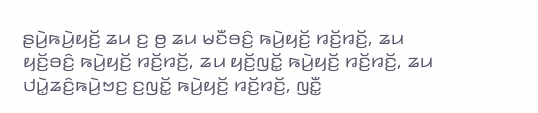ꤔꤣꤧ꤬ꤒꤣꤧ꤬ꤟꤢꤩ꤬ ꤘꤣ ꤢ꤬ ꤥ꤬ ꤘꤣ ꤗꤢꤪꤋꤢꤨ꤬ ꤒꤣꤧ꤬ꤟꤢꤩ꤬ ꤙꤢꤩ꤬ꤙꤢꤩ꤬, ꤘꤣ ꤟꤢꤩ꤬ꤋꤢꤨ꤬ ꤒꤣꤧ꤬ꤟꤢꤩ꤬ ꤙꤢꤩ꤬ꤙꤢꤩ꤬, ꤘꤣ ꤟꤢꤩ꤬ꤜꤢꤩ꤭ ꤒꤣꤧ꤬ꤟꤢꤩ꤬ ꤙꤢꤩ꤬ꤙꤢꤩ꤬, ꤘꤣ ꤓꤣꤧ꤭ꤘꤢꤨ꤬ꤒꤣꤧ꤬ꤠꤢ꤬ ꤢ꤬ꤜꤢꤩ꤭ ꤒꤣꤧ꤬ꤟꤢꤩ꤬ ꤙꤢꤩ꤬ꤙꤢꤩ꤬, ꤜꤢꤪ꤭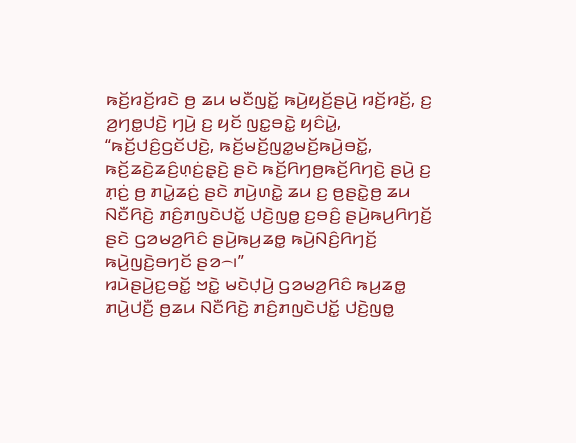ꤒꤢꤩ꤬ꤙꤢꤩ꤬ꤙꤢꤧ ꤥ꤬ ꤘꤣ ꤗꤢꤪꤜꤢꤩ꤭ ꤒꤣꤧ꤬ꤟꤢꤩ꤬ꤔꤣꤧ꤬ ꤙꤢꤩ꤬ꤙꤢꤩ꤬, ꤢ꤬ ꤤ꤬ꤚꤥ꤭ꤓꤢꤧ꤬ ꤚꤣꤧ꤬ ꤢ꤬ ꤟꤢꤩ ꤜꤢ꤭ꤋꤢꤧ꤭ ꤟꤢꤨꤣꤧ꤭, “ꤒꤢꤩ꤬ꤓꤢꤨ꤬ꤞꤢꤩꤓꤢꤧ꤬, ꤒꤢꤩ꤬ꤗꤢꤩ꤬ꤜꤤ꤭ꤗꤢꤩ꤬ꤒꤣꤧ꤬ꤋꤢꤩ꤭, ꤒꤢꤩ꤬ꤘꤢꤧ꤬ꤘꤢꤨ꤬ꤛ꤫ꤢꤦ꤬ꤔ꤫ꤢꤧ꤬ ꤔꤢꤧ ꤒꤢꤩ꤬ꤖꤚꤥ꤬ꤒꤢꤩ꤬ꤖꤚꤢꤧ꤬ ꤔꤣꤧ꤬ ꤢ꤬ ꤊ꤫ꤢꤦ꤬ ꤥ꤬ ꤊꤣꤧ꤭ꤘꤢꤦ꤬ ꤔꤢꤧ ꤊꤣꤧ꤬ꤛꤢꤧ꤭ ꤘꤣ ꤢ꤬ ꤥ꤬ꤔꤢꤧ꤭ꤥ꤬ ꤘꤣ ꤡꤢꤪꤖꤢꤧ꤬ ꤊꤢꤨ꤬ꤊꤜꤢꤧꤓꤢꤩ꤭ ꤓꤢꤧ꤬ꤜꤥ꤭ ꤢ꤬ꤋꤢꤨ꤬ ꤔꤣꤧ꤬ꤒꤣ꤬ꤖꤚꤢꤩ꤬ ꤔꤢꤧ ꤞꤤꤗꤤ꤬ꤖꤢꤨ ꤔꤣꤧ꤬ꤒꤣ꤬ꤘꤥ꤭ ꤒꤣꤧ꤬ꤡꤢꤨ꤬ꤖꤚꤢꤩ꤬ ꤒꤣꤧ꤬ꤜꤢꤧ꤬ꤋꤚꤢꤩ ꤔꤤ꤮꤯”
ꤙꤣꤧꤔꤣꤧ꤬ꤢ꤬ꤋꤢꤩ꤭ ꤠꤢꤧ꤭ ꤗꤢꤧꤓ꤫ꤣꤧ꤬ ꤞꤤꤗꤤ꤬ꤖꤢꤨ ꤒꤣ꤬ꤘꤥ꤭ ꤊꤣꤧ꤬ꤓꤢꤪ꤬ ꤥ꤬ꤘꤣ ꤡꤢꤪꤖꤢꤧ꤬ ꤊꤢꤨ꤬ꤊꤜꤢꤧꤓꤢꤩ꤭ ꤓꤢꤧ꤬ꤜꤥ꤭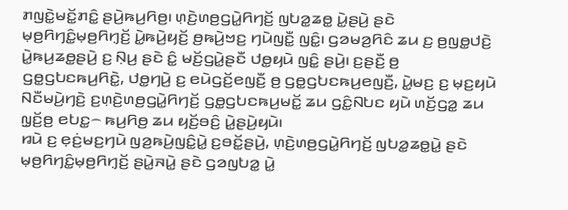ꤊꤜꤢꤧ꤭ꤗꤢꤩ꤭ꤊꤢꤨ꤭ ꤔꤣꤧ꤬ꤒꤣ꤬ꤖꤥ꤬꤯ ꤛ꤫ꤢꤧ꤬ꤛꤥ꤬ꤞꤣꤧ꤭ꤖꤚꤢꤩ꤬ ꤜꤝꤤ꤭ꤘꤥ꤭ ꤣꤧ꤭ꤔꤣꤧ꤬ ꤔꤢꤧ ꤗ꤫ꤥ꤬ꤖꤚꤢꤨ꤭ꤗ꤫ꤥ꤬ꤖꤚ꤫ꤢꤩ꤬ ꤣꤧ꤭ꤒꤣꤧ꤬ꤟꤢꤩ꤬ ꤥ꤬ꤒꤣꤧ꤬ꤠꤢ꤬ ꤚꤣꤧꤜꤢꤪ꤭ ꤜꤢꤨ꤭꤯ ꤞꤤꤗꤤ꤬ꤖꤢꤨ ꤘꤣ ꤢ꤬ ꤥ꤬ꤜꤥ꤭ꤓꤢꤧ꤬ ꤣꤧ꤭ꤒꤣ꤬ꤘꤥ꤭ꤔꤣꤧ꤬ ꤢ꤬ ꤡ꤫ꤣ꤬ ꤔꤢꤧ ꤢꤨ꤭ ꤗꤢꤩ꤬ꤞꤣꤧ꤭ꤔꤢꤪ ꤓꤥ꤭ꤟꤣꤧ ꤜꤢꤨ꤭ ꤔꤣꤧ꤬꤯ ꤢ꤬ꤔꤢꤪ꤬ ꤥ꤬ ꤞꤥ꤭ꤞꤝꤢꤒꤣ꤬ꤖꤢꤧ꤭, ꤓꤥ꤭ꤚꤣꤧ꤬ ꤢ꤬ ꤕꤣꤧꤞꤢꤩ꤬ꤕꤜꤢꤪ꤬ ꤥ꤬ ꤞꤥ꤭ꤞꤝꤢꤒꤣ꤬ꤕꤜꤢꤪ꤬, ꤣꤧ꤭ꤗꤢ꤬ ꤢ꤬ ꤗ꤫ꤢ꤬ꤟꤣꤧ ꤡꤢꤪꤗꤣꤧ꤬ꤚꤢꤧ꤬ ꤢ꤬ꤛ꤫ꤢꤧ꤬ꤛꤥ꤬ꤞꤣꤧ꤭ꤖꤚꤢꤩ꤬ ꤞꤥ꤭ꤞꤝꤢꤒꤣ꤬ꤗꤢꤩ꤭ ꤘꤣ ꤞꤢꤨ꤭ꤡꤝꤢ ꤟꤣꤧ ꤛꤢꤩ꤬ꤞꤤ꤭ ꤘꤣ ꤜ꤫ꤢꤩ꤬ꤥ꤬ ꤕꤝꤢ꤭꤮ ꤒꤣ꤬ꤖꤥ꤬ ꤘꤣ ꤟꤢꤩ꤬ꤋꤢꤨ꤬ ꤣꤧ꤭ꤔꤣꤧ꤬ꤟꤣꤧ꤯
ꤙꤣꤧ ꤢ꤬ ꤕ꤫ꤢꤦ꤬ꤗꤢ꤬ꤚꤣꤧ ꤜꤤ꤬ꤒꤣꤧ꤬ꤜꤢꤨ꤭ꤣꤧ꤭ ꤢ꤬ꤋꤢꤩ꤭ꤔꤣꤧ꤬, ꤛ꤫ꤢꤧ꤬ꤛꤥ꤬ꤞꤣꤧ꤭ꤖꤚꤢꤩ꤬ ꤜꤝꤤ꤭ꤘꤥ꤭ꤣꤧ꤭ ꤔꤢꤧ ꤗ꤫ꤥ꤬ꤖꤚꤢꤨ꤭ꤗ꤫ꤥ꤬ꤖꤚ꤫ꤢꤩ꤬ ꤔꤣꤧ꤭ꤏꤣꤧ꤭ ꤔꤢꤧ ꤞꤤꤜꤝꤤ꤭ ꤣꤧ꤭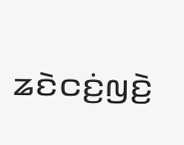ꤘꤢꤧꤍꤢꤦ꤬ꤜꤢꤧ꤬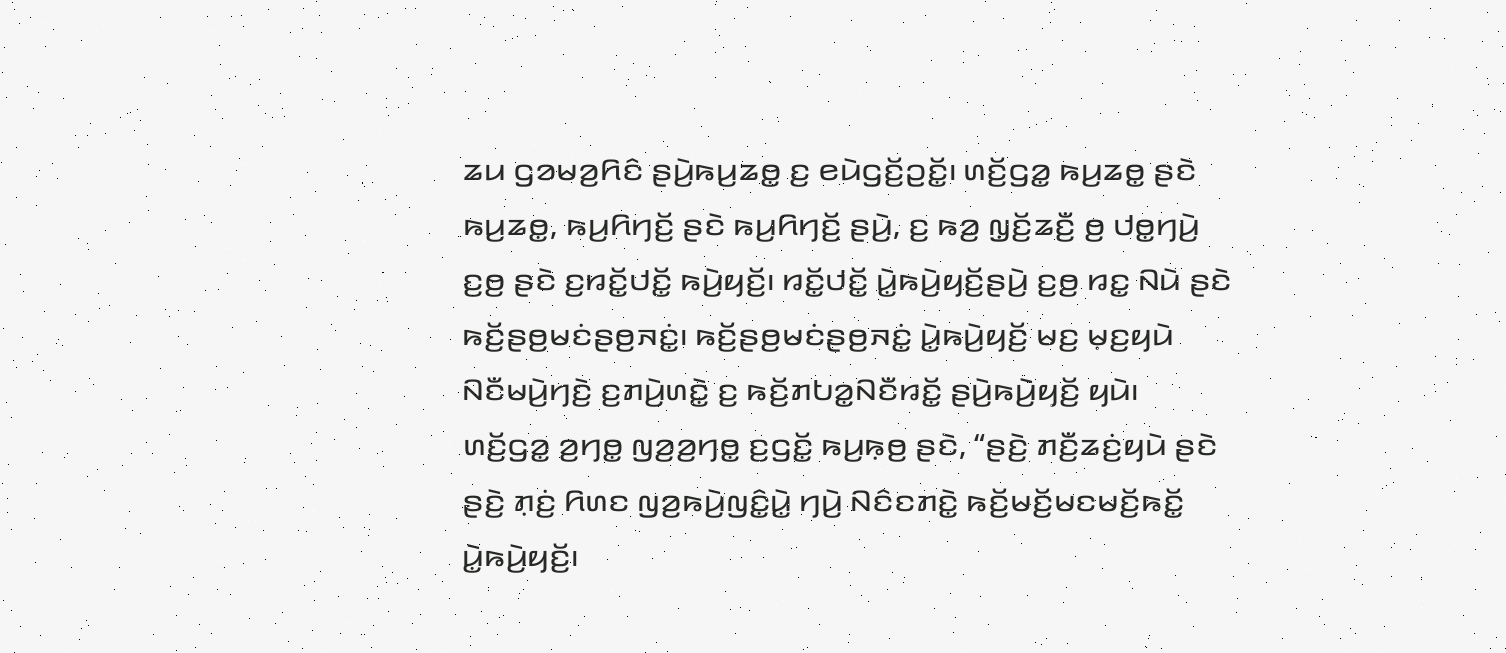ꤘꤣ ꤞꤤꤗꤤ꤬ꤖꤢꤨ ꤔꤣꤧ꤬ꤒꤣ꤬ꤘꤥ꤭ ꤢ꤬ ꤕꤣꤧꤞꤢꤩ꤬ꤑꤢꤩ꤭꤯ ꤛꤢꤩ꤬ꤞꤤ꤭ ꤒꤣ꤬ꤘꤥ꤭ ꤔꤢꤧ ꤒꤣ꤬ꤘꤥ꤭, ꤒꤣ꤬ꤖꤚꤢꤩ꤬ ꤔꤢꤧ ꤒꤣ꤬ꤖꤚꤢꤩ꤬ ꤔꤣꤧ꤬, ꤢ꤬ ꤒꤤ꤬ ꤜ꤫ꤢꤩ꤬ꤘꤢꤪ꤬ ꤥ꤬ ꤓꤥ꤭ꤚꤣꤧ꤬ ꤢ꤬ꤥ꤬ ꤔꤢꤧ ꤢ꤬ꤙꤢꤩ꤭ꤓꤢꤩ꤭ ꤒꤣꤧ꤬ꤟꤢꤩ꤬꤯ ꤙꤢꤩ꤭ꤓꤢꤩ꤭ ꤣꤧ꤭ꤒꤣꤧ꤬ꤟꤢꤩ꤬ꤔꤣꤧ꤬ ꤢ꤬ꤥ꤬ ꤙꤢ꤭ ꤡꤣꤧ ꤔꤢꤧ ꤒꤢꤩ꤬ꤔꤥ꤬ꤗꤢꤦꤔꤥ꤬ꤏꤢꤦ꤭꤯ ꤒꤢꤩ꤬ꤔꤥ꤬ꤗꤢꤦꤔꤥ꤬ꤏꤢꤦ꤭ ꤣꤧ꤭ꤒꤣꤧ꤬ꤟꤢꤩ꤬ ꤗꤢ꤬ ꤗ꤫ꤢ꤬ꤟꤣꤧ ꤡꤢꤪꤗꤣꤧ꤬ꤚꤢꤧ꤬ ꤢ꤬ꤊꤣꤧ꤬ꤛꤢꤧ꤭ ꤢ꤬ ꤒꤢꤩ꤬ꤊꤝꤤ꤭ꤡꤢꤪꤙꤢꤩ꤭ ꤔꤣꤧ꤬ꤒꤣꤧ꤬ꤟꤢꤩ꤬ ꤟꤣꤧ꤯
ꤛꤢꤩ꤬ꤞꤤ꤭ ꤤ꤬ꤚꤥ꤭ ꤜꤤ꤬ꤤ꤬ꤚꤥ꤭ ꤢ꤬ꤞꤢꤩ꤭ ꤒꤣ꤬ꤒ꤫ꤥ꤬ ꤔꤢꤧ, “ꤔꤢꤧ꤬ ꤊꤢꤪ꤬ꤘꤢꤦ꤬ꤟꤣꤧ ꤔꤢꤧ ꤔꤢꤧ꤬ ꤊ꤫ꤢꤦ꤬ ꤖꤛꤢ ꤜꤤ꤬ꤒꤣꤧ꤬ꤜꤢꤨ꤭ꤣꤧ꤭ ꤚꤣꤧ꤬ ꤡꤢꤨꤢꤊꤢꤧ꤭ ꤒꤢꤩ꤬ꤗꤢꤩ꤬ꤗꤢꤗꤢꤩ꤬ꤒꤢꤩ꤭ ꤣꤧ꤭ꤒꤣꤧ꤬ꤟꤢꤩ꤬꤯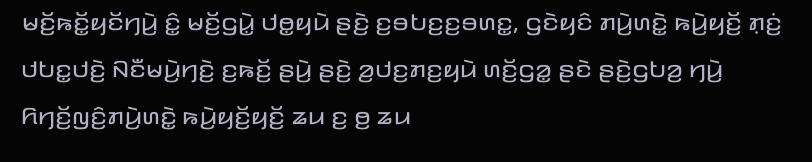ꤗꤢꤩ꤬ꤒꤢꤩ꤭ꤟꤢꤩꤚꤣꤧ꤬ ꤢꤨ꤭ ꤗꤢꤩ꤬ꤞꤣꤧ꤭ ꤓꤥ꤭ꤟꤣꤧ ꤔꤢꤧ꤬ ꤢ꤬ꤋꤝꤢ꤬ꤢ꤬ꤋꤛꤢ꤭, ꤞꤢꤧꤟꤢꤨ ꤊꤣꤧ꤬ꤛꤢꤧ꤭ ꤒꤣꤧ꤬ꤟꤢꤩ꤬ ꤊ꤫ꤢꤦ꤬ ꤓꤝꤢ꤭ꤓꤢꤧ꤬ ꤡꤢꤪꤗꤣꤧ꤬ꤚꤢꤧ꤬ ꤢ꤬ꤒꤢꤩ꤬ ꤔꤣꤧ꤬ ꤔꤢꤧ꤬ ꤤ꤬ꤓꤢ꤬ꤊꤢ꤬ꤟꤣꤧ ꤛꤢꤩ꤬ꤞꤤ꤭ ꤔꤢꤧ ꤔꤢꤧ꤬ꤞꤝꤤ꤬ ꤚꤣꤧ꤬ ꤖꤚꤢꤩ꤬ꤜꤢꤨ꤬ꤊꤣꤧ꤬ꤛꤢꤧ꤭ ꤒꤣꤧ꤬ꤟꤢꤩ꤬ꤟꤢꤩ꤬ ꤘꤣ ꤢ꤬ ꤥ꤬ ꤘꤣ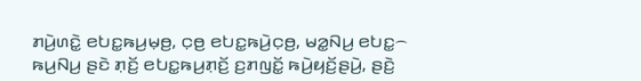ꤊꤣꤧ꤬ꤛꤢꤧ꤭ ꤕꤝꤢ꤭ꤒꤣ꤬ꤗ꤫ꤥ꤬, ꤍ꤫ꤥ꤬ ꤕꤝꤢ꤭ꤒꤣꤧ꤬ꤍ꤫ꤥ꤬, ꤗꤤ꤭ꤡꤣ꤬ ꤕꤝꤢ꤭꤮ ꤒꤣ꤬ꤡꤣ꤬ ꤔꤢꤧ ꤊ꤫ꤢꤩ꤬ ꤕꤝꤢ꤭ꤒꤣ꤬ꤊ꤫ꤢꤩ꤬ ꤢ꤬ꤊꤜꤢꤩ꤭ ꤒꤣꤧ꤬ꤟꤢꤩ꤬ꤔꤣꤧ꤬, ꤔꤢꤧ꤬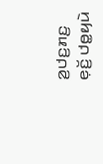ꤤ꤬ꤓꤢ꤬ꤊꤢ꤬ ꤕ꤫ꤢꤩ꤬ ꤓꤥ꤭ꤟꤣꤧ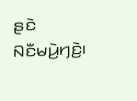ꤔꤢꤧ ꤡꤢꤪꤗꤣꤧ꤬ꤚꤢꤧ꤬꤯